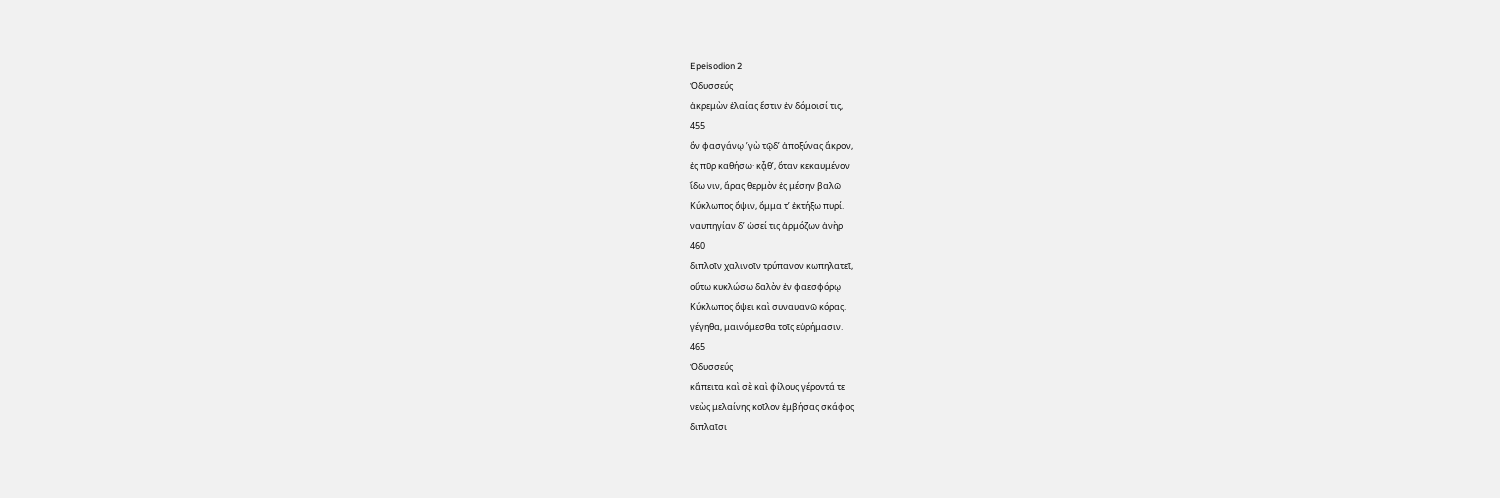Epeisodion 2
Ὀδυσσεύς
ἀκρεμὼν ἐλαίας ἔστιν ἐν δόμοισί τις,
455
ὃν φασγάνῳ ’γὼ τῷδ’ ἀποξύνας ἄκρον,
ἐς πῦρ καθήσω· κᾆθ’, ὅταν κεκαυμένον
ἴδω νιν, ἄρας θερμὸν ἐς μέσην βαλῶ
Κύκλωπος ὄψιν, ὄμμα τ’ ἐκτήξω πυρί.
ναυπηγίαν δ’ ὡσεί τις ἁρμόζων ἀνὴρ
460
διπλοῖν χαλινοῖν τρύπανον κωπηλατεῖ,
οὕτω κυκλώσω δαλὸν ἐν φαεσφόρῳ
Κύκλωπος ὄψει καὶ συναυανῶ κόρας.
γέγηθα, μαινόμεσθα τοῖς εὑρήμασιν.
465
Ὀδυσσεύς
κἄπειτα καὶ σὲ καὶ φίλους γέροντά τε
νεὼς μελαίνης κοῖλον ἐμβήσας σκάφος
διπλαῖσι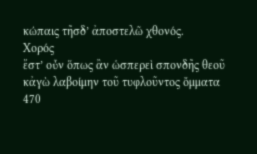κώπαις τῆσδ’ ἀποστελῶ χθονός.
Χορός
ἔστ’ οὖν ὅπως ἂν ὡσπερεὶ σπονδῆς θεοῦ
κἀγὼ λαβοίμην τοῦ τυφλοῦντος ὄμματα
470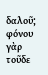δαλοῦ; φόνου γὰρ τοῦδε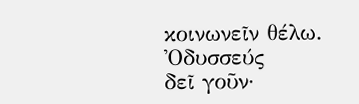κοινωνεῖν θέλω.
Ὀδυσσεύς
δεῖ γοῦν·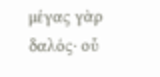μέγας γὰρ δαλός· οὗ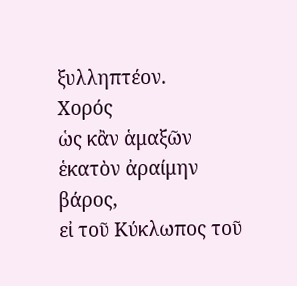ξυλληπτέον.
Χορός
ὡς κἂν ἁμαξῶν ἑκατὸν ἀραίμην βάρος,
εἰ τοῦ Κύκλωπος τοῦ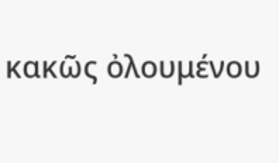κακῶς ὀλουμένου